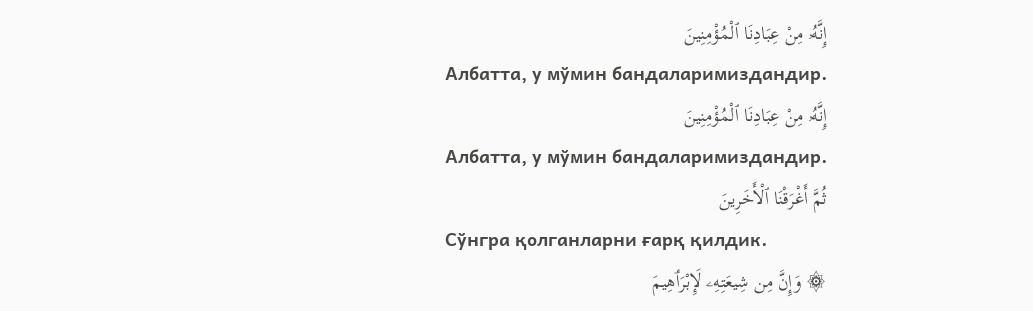إِنَّهُۥ مِنْ عِبَادِنَا ٱلْمُؤْمِنِينَ
Албатта, у мўмин бандаларимиздандир.
إِنَّهُۥ مِنْ عِبَادِنَا ٱلْمُؤْمِنِينَ
Албатта, у мўмин бандаларимиздандир.
ثُمَّ أَغْرَقْنَا ٱلْأَخَرِينَ
Сўнгра қолганларни ғарқ қилдик.
۞ وَإِنَّ مِن شِيعَتِهِۦ لَإِبْرَٲهِيمَ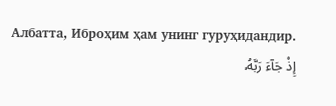Албатта, Иброҳим ҳам унинг гуруҳидандир.
إِذْ جَآءَ رَبَّهُۥ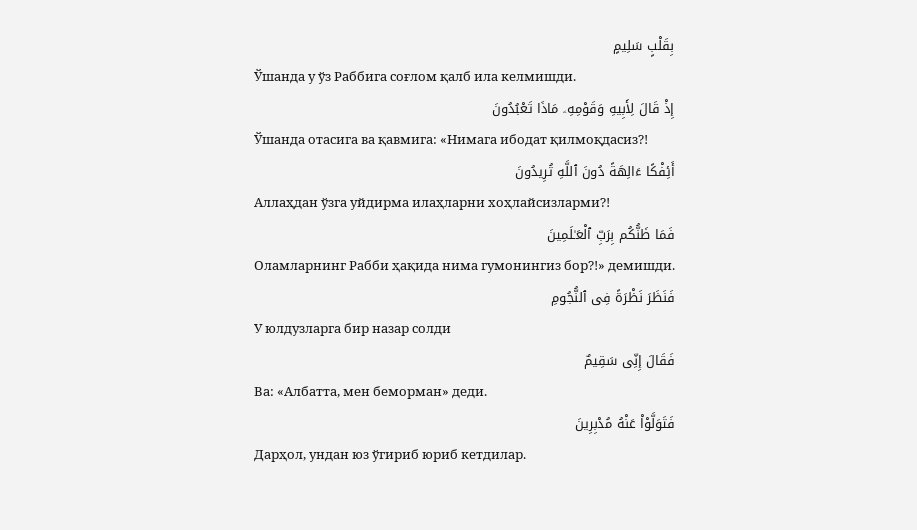بِقَلْبٍ سَلِيمٍ
Ўшанда у ўз Раббига соғлом қалб ила келмишди.
إِذْ قَالَ لِأَبِيهِ وَقَوْمِهِۦ مَاذَا تَعْبُدُونَ
Ўшанда отасига ва қавмига: «Нимага ибодат қилмоқдасиз?!
أَئِفْكًا ءَالِهَةً دُونَ ٱللَّهِ تُرِيدُونَ
Аллаҳдан ўзга уйдирма илаҳларни хоҳлайсизларми?!
فَمَا ظَنُّكُم بِرَبِّ ٱلْعَـٰلَمِينَ
Оламларнинг Рабби ҳақида нима гумонингиз бор?!» демишди.
فَنَظَرَ نَظْرَةً فِى ٱلنُّجُومِ
У юлдузларга бир назар солди
فَقَالَ إِنِّى سَقِيمٌ
Ва: «Албатта, мен беморман» деди.
فَتَوَلَّوْاْ عَنْهُ مُدْبِرِينَ
Дарҳол, ундан юз ўгириб юриб кетдилар.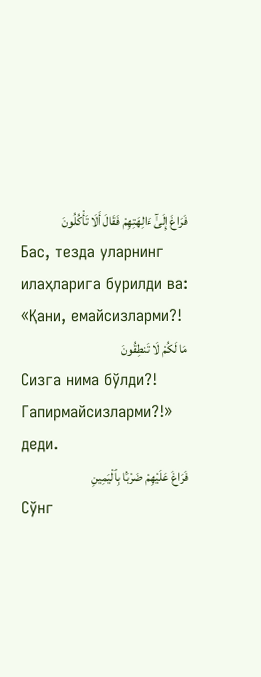فَرَاغَ إِلَىٰٓ ءَالِهَتِهِمْ فَقَالَ أَلَا تَأْكُلُونَ
Бас, тезда уларнинг илаҳларига бурилди ва: «Қани, емайсизларми?!
مَا لَكُمْ لَا تَنطِقُونَ
Сизга нима бўлди?! Гапирмайсизларми?!» деди.
فَرَاغَ عَلَيْهِمْ ضَرْبَۢا بِٱلْيَمِينِ
Сўнг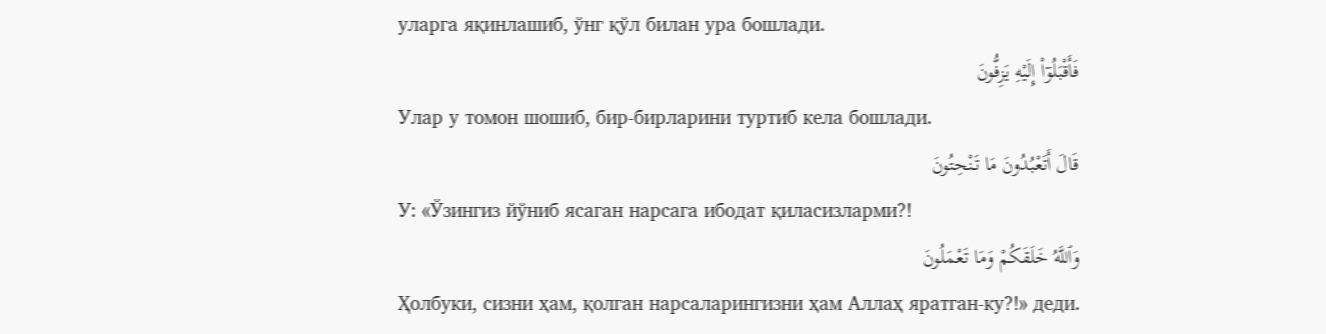уларга яқинлашиб, ўнг қўл билан ура бошлади.
فَأَقْبَلُوٓاْ إِلَيْهِ يَزِفُّونَ
Улар у томон шошиб, бир-бирларини туртиб кела бошлади.
قَالَ أَتَعْبُدُونَ مَا تَنْحِتُونَ
У: «Ўзингиз йўниб ясаган нарсага ибодат қиласизларми?!
وَٱللَّهُ خَلَقَكُمْ وَمَا تَعْمَلُونَ
Ҳолбуки, сизни ҳам, қолган нарсаларингизни ҳам Аллаҳ яратган-ку?!» деди.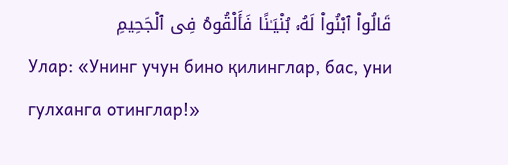قَالُواْ ٱبْنُواْ لَهُۥ بُنْيَـٰنًا فَأَلْقُوهُ فِى ٱلْجَحِيمِ
Улар: «Унинг учун бино қилинглар, бас, уни гулханга отинглар!»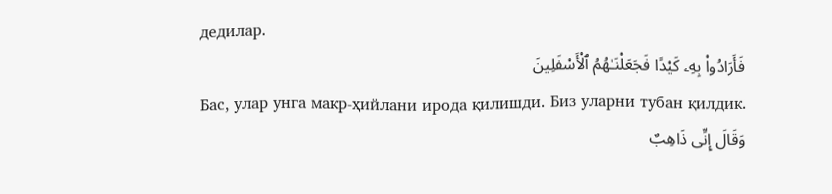дедилар.
فَأَرَادُواْ بِهِۦ كَيْدًا فَجَعَلْنَـٰهُمُ ٱلْأَسْفَلِينَ
Бас, улар унга макр-ҳийлани ирода қилишди. Биз уларни тубан қилдик.
وَقَالَ إِنِّى ذَاهِبٌ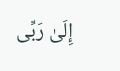إِلَىٰ رَبِّى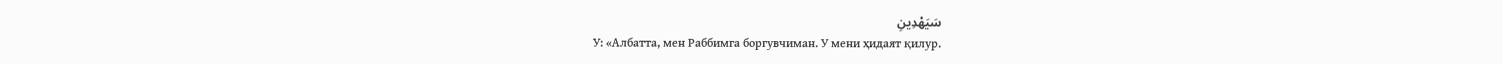سَيَهْدِينِ
У: «Албатта, мен Раббимга боргувчиман. У мени ҳидаят қилур.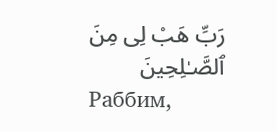رَبِّ هَبْ لِى مِنَ ٱلصَّـٰلِحِينَ
Раббим,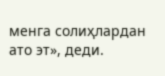менга солиҳлардан ато эт», деди.